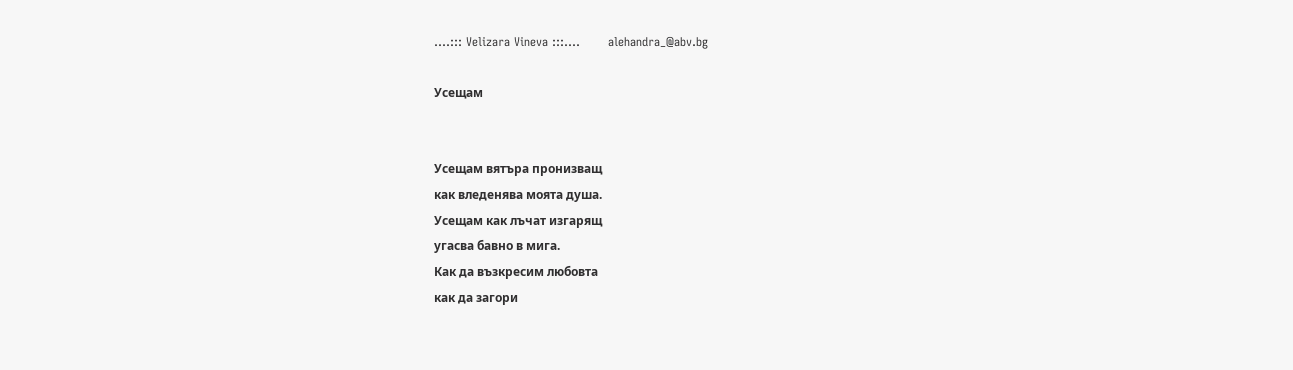....::: Velizara Vineva :::....       alehandra_@abv.bg

Усещам


Усещам вятъра пронизващ
как вледенява моята душа.
Усещам как лъчат изгарящ
угасва бавно в мига.
Как да възкресим любовта
как да загори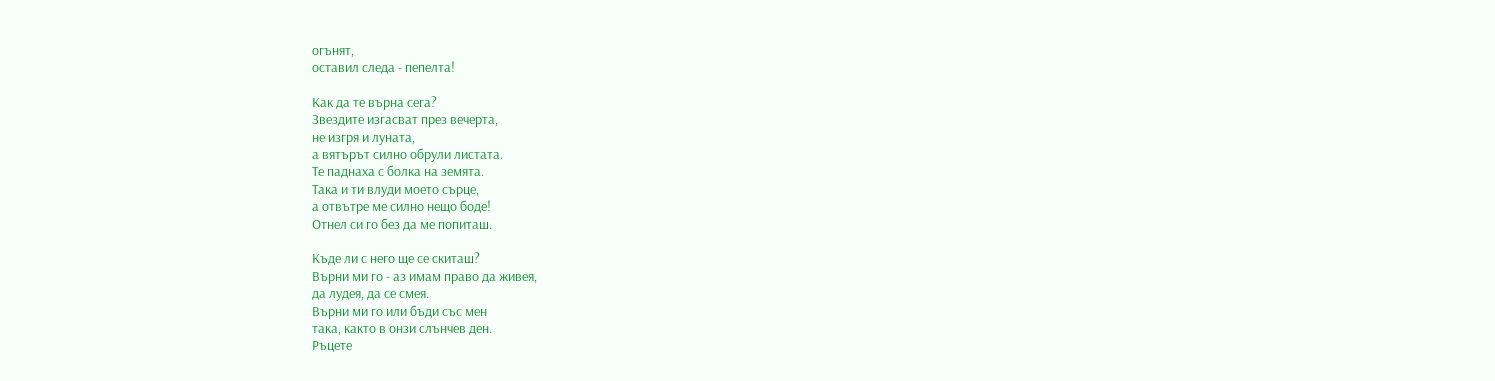огънят,
оставил следа - пепелта!

Как да те върна сега?
Звездите изгасват през вечерта,
не изгря и луната,
а вятърът силно обрули листата.
Те паднаха с болка на земята.
Така и ти влуди моето сърце,
а отвътре ме силно нещо боде!
Отнел си го без да ме попиташ.

Къде ли с него ще се скиташ?
Върни ми го - аз имам право да живея,
да лудея, да се смея.
Върни ми го или бъди със мен
така, както в онзи слънчев ден.
Ръцете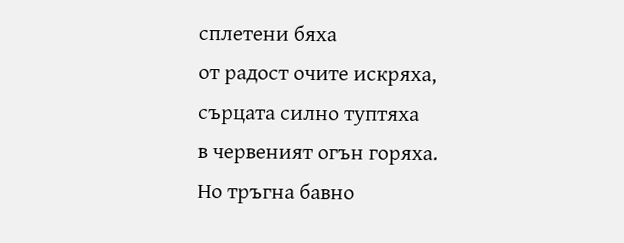сплетени бяха
от радост очите искряха,
сърцата силно туптяха
в червеният огън горяха.
Но тръгна бавно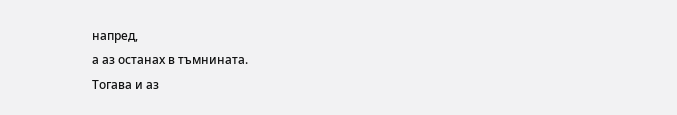напред,
а аз останах в тъмнината.
Тогава и аз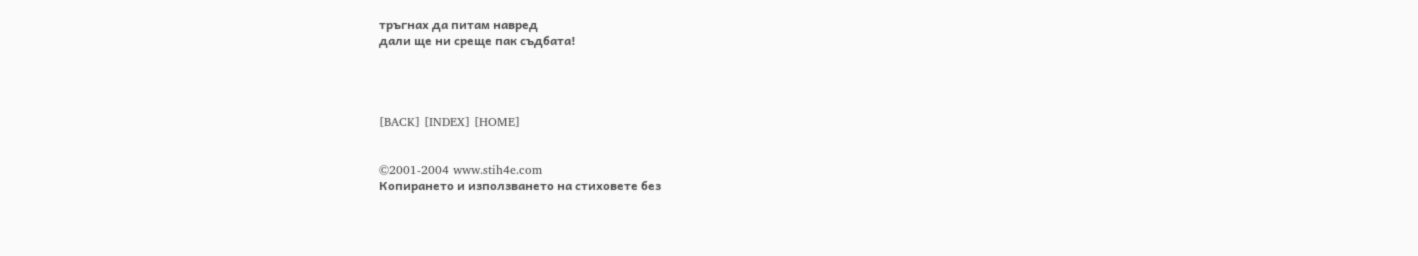тръгнах да питам навред
дали ще ни среще пак съдбата!




[BACK] [INDEX] [HOME]


©2001-2004 www.stih4e.com
Копирането и използването на стиховете без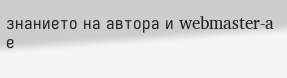знанието на автора и webmaster-a е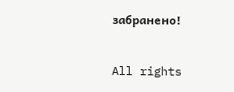забранено!

All rights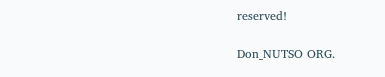reserved!

Don_NUTSO ORG.